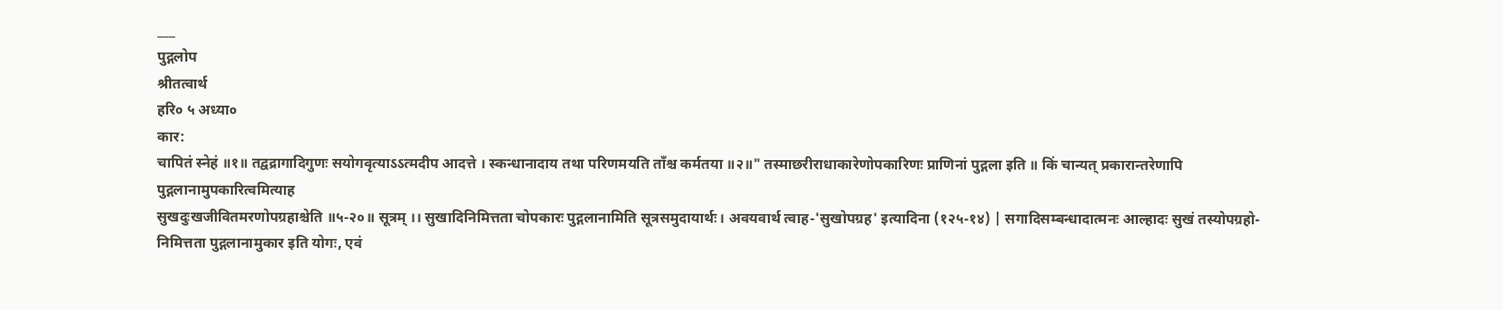___
पुद्गलोप
श्रीतत्वार्थ
हरि० ५ अध्या०
कार:
चापितं स्नेहं ॥१॥ तद्वद्रागादिगुणः सयोगवृत्याऽऽत्मदीप आदत्ते । स्कन्धानादाय तथा परिणमयति ताँश्च कर्मतया ॥२॥" तस्माछरीराधाकारेणोपकारिणः प्राणिनां पुद्गला इति ॥ किं चान्यत् प्रकारान्तरेणापि पुद्गलानामुपकारित्वमित्याह
सुखदुःखजीवितमरणोपग्रहाश्चेति ॥५-२०॥ सूत्रम् ।। सुखादिनिमित्तता चोपकारः पुद्गलानामिति सूत्रसमुदायार्थः। अवयवार्थ त्वाह-'सुखोपग्रह' इत्यादिना (१२५-१४) | सगादिसम्बन्धादात्मनः आल्हादः सुखं तस्योपग्रहो-निमित्तता पुद्गलानामुकार इति योगः, एवं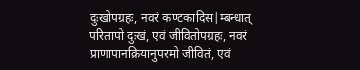दुःखोपग्रहः, नवरं कण्टकादिस|म्बन्धात् परितापो दुःखं, एवं जीवितोपग्रहः, नवरं प्राणापानक्रियानुपरमो जीवितं, एवं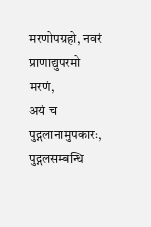मरणोपग्रहो, नवरं प्राणाद्युपरमो मरणं,
अयं च पुद्गलानामुपकारः, पुद्गलसम्बन्धि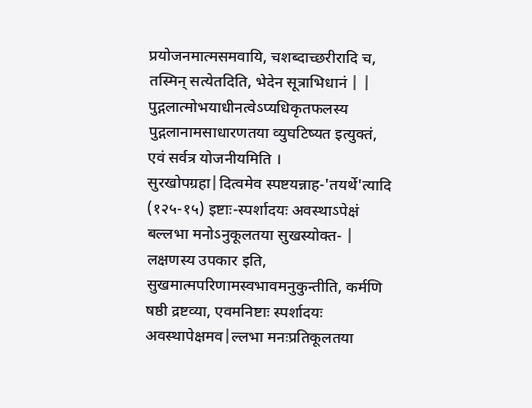प्रयोजनमात्मसमवायि, चशब्दाच्छरीरादि च, तस्मिन् सत्येतदिति, भेदेन सूत्राभिधानं | | पुद्गलात्मोभयाधीनत्वेऽप्यधिकृतफलस्य पुद्गलानामसाधारणतया व्युघटिष्यत इत्युक्तं, एवं सर्वत्र योजनीयमिति । सुरखोपग्रहा|दित्वमेव स्पष्टयन्नाह-'तयर्थे'त्यादि (१२५-१५) इष्टाः-स्पर्शादयः अवस्थाऽपेक्षं बल्लभा मनोऽनुकूलतया सुखस्योक्त- | लक्षणस्य उपकार इति, सुखमात्मपरिणामस्वभावमनुकुन्तीति, कर्मणि षष्ठी द्रष्टव्या, एवमनिष्टाः स्पर्शादयः अवस्थापेक्षमव|ल्लभा मनःप्रतिकूलतया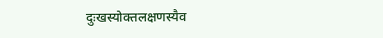दुःखस्योक्तलक्षणस्यैव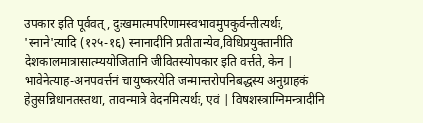उपकार इति पूर्ववत् , दुःखमात्मपरिणामस्वभावमुपकुर्वन्तीत्यर्थः, 'स्नाने'त्यादि (१२५-१६) स्नानादीनि प्रतीतान्येव,विधिप्रयुक्तानीति देशकालमात्रासात्म्ययोजितानि जीवितस्योपकार इति वर्त्तते, केन | भावेनेत्याह-अनपवर्त्तनं चायुष्करयेति जन्मान्तरोपनिबद्धस्य अनुग्राहकं हेतुसन्निधानतस्तथा, तावन्मात्रे वेदनमित्यर्थः, एवं | विषशस्त्राग्निमन्त्रादीनि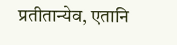प्रतीतान्येव, एतानि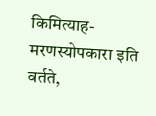किमित्याह-मरणस्योपकारा इति वर्तते,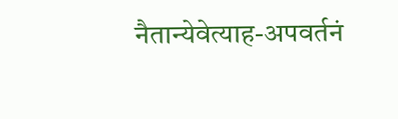नैतान्येवेत्याह-अपवर्तनं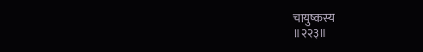चायुष्कस्य
॥२२३॥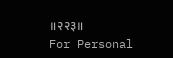॥२२३॥
For Personal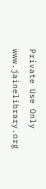Private Use Only
www.jainelibrary.org